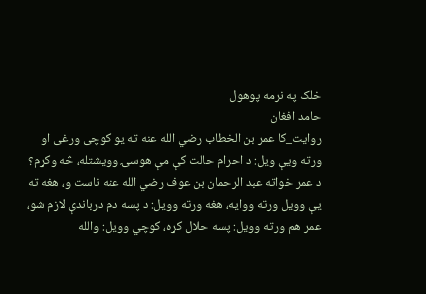خلک په نرمه پوهول
حامد افغان
روایت_کا عمر بن الخطاب رضي الله عنه ته یو کوچی ورغی او ورته ویې ویل: د احرام حالت کې مې هوسۍ وویشتله، څه وکړم؟ د عمر خواته عبد الرحمان بن عوف رضي الله عنه ناست و، هغه ته یې وویل ورته ووایه، هغه ورته وویل: د پسه دم درباندې لازم شو، عمر هم ورته وویل: پسه حلال کړه، کوچي وویل: والله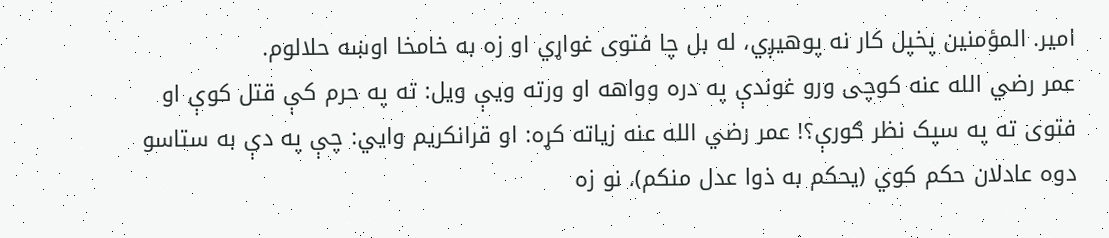امیر. المؤمنین پخپل کار نه پوهیږي، له بل چا فتوی غواړي او زه به خامخا اوښه حلالوم.
عمر رضي الله عنه کوچی ورو غوندې په دره وواهه او ورته ویې ویل: ته په حرم کې قتل کوې او فتوی ته په سپک نظر ګورې؟! عمر رضي الله عنه زیاته کړه: او قرانکریم وایي: چې په دې به ستاسو دوه عادلان حکم کوي (يحكم به ذوا عدل منكم)، نو زه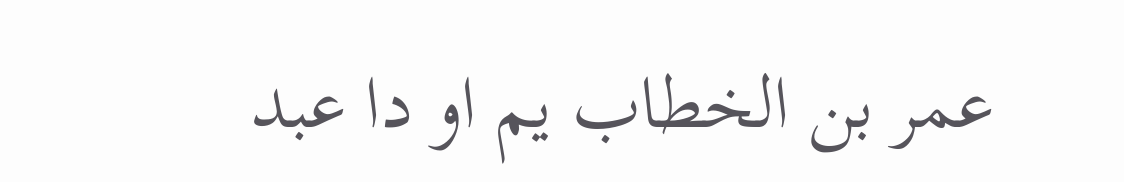عمر بن الخطاب یم او دا عبد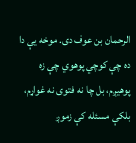الرحمان بن عوف دی. موخه یې دا ده چې کوچي پوهوي چې زه پوهیږم، بل چا نه فتوی نه غواړم، بلکې مسئله کې زموږ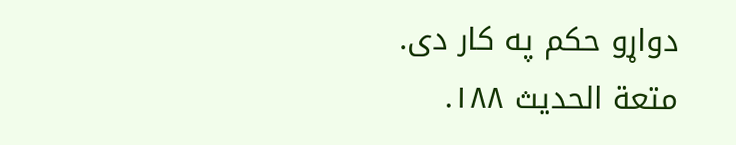دواړو حکم په کار دی. متعة الحدیث ۱۸۸.